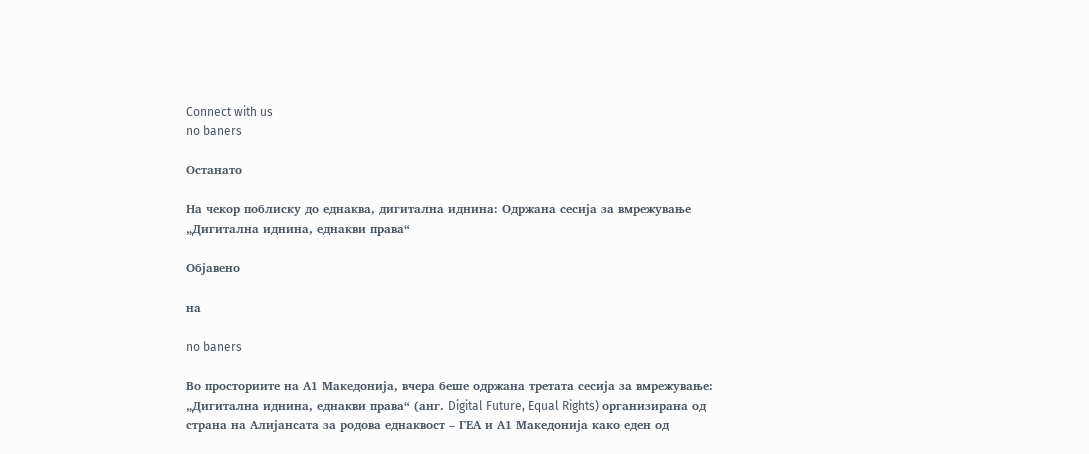Connect with us
no baners

Останато

На чекор поблиску до еднаква, дигитална иднина: Одржана сесија за вмрежување „Дигитална иднина, еднакви права“

Објавено

на

no baners

Во просториите на А1 Македонија, вчера беше одржана третата сесија за вмрежување: „Дигитална иднина, еднакви права“ (анг. Digital Future, Equal Rights) организирана од страна на Алијансата за родова еднаквост – ГЕА и А1 Македонија како еден од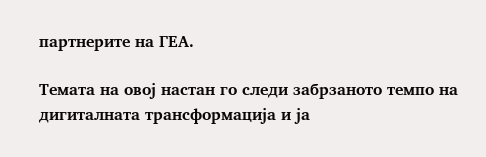партнерите на ГЕА.

Темата на овoj настан го следи забрзаното темпо на дигиталната трансформација и ја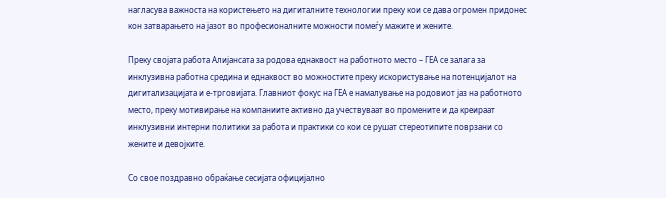нагласува важноста на користењето на дигиталните технологии преку кои се дава огромен придонес кон затварањето на јазот во професионалните можности помеѓу мажите и жените.

Преку својата работа Алијансата за родова еднаквост на работното место – ГЕА се залага за инклузивна работна средина и еднаквост во можностите преку искористување на потенцијалот на дигитализацијата и е-трговијата. Главниот фокус на ГЕА е намалување на родовиот јаз на работното место, преку мотивирање на компаниите активно да учествуваат во промените и да креираат инклузивни интерни политики за работа и практики со кои се рушат стереотипите поврзани со жените и девојките.

Со свое поздравно обраќање сесијата официјално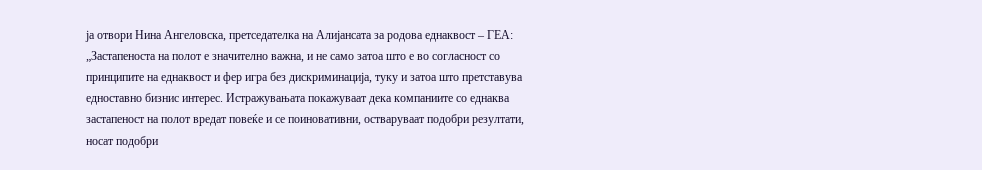ја отвори Нина Ангеловска, претседателка на Алијансата за родова еднаквост – ГЕА: „Застапеноста на полот е значително важна, и не само затоа што е во согласност со принципите на еднаквост и фер игра без дискриминација, туку и затоа што претставува едноставно бизнис интерес. Истражувањата покажуваат дека компаниите со еднаква застапеност на полот вредат повеќе и се поиновативни, остваруваат подобри резултати, носат подобри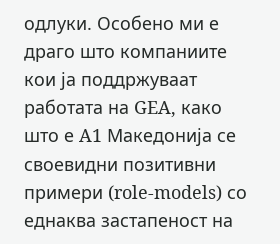одлуки. Особено ми е драго што компаниите кои ја поддржуваат работата на GEA, како што е A1 Македонија се своевидни позитивни примери (role-models) со еднаква застапеност на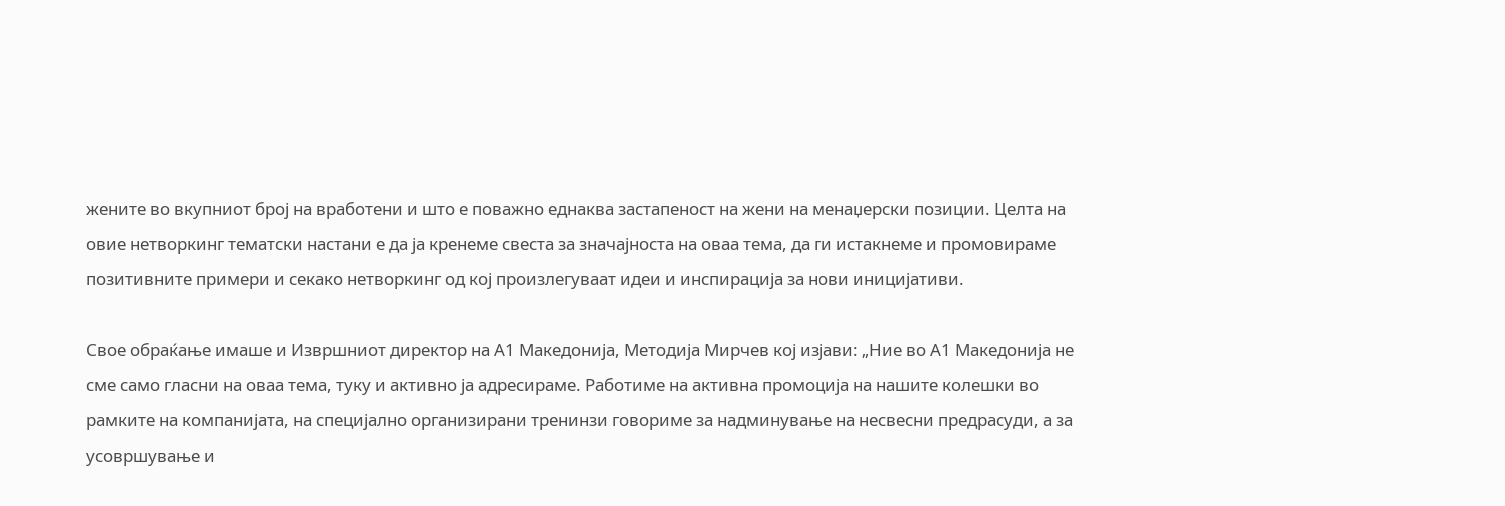жените во вкупниот број на вработени и што е поважно еднаква застапеност на жени на менаџерски позиции. Целта на овие нетворкинг тематски настани е да ја кренеме свеста за значајноста на оваа тема, да ги истакнеме и промовираме позитивните примери и секако нетворкинг од кој произлегуваат идеи и инспирација за нови иницијативи.

Свое обраќање имаше и Извршниот директор на А1 Македонија, Методија Мирчев кој изјави: „Ние во А1 Македонија не сме само гласни на оваа тема, туку и активно ја адресираме. Работиме на активна промоција на нашите колешки во рамките на компанијата, на специјално организирани тренинзи говориме за надминување на несвесни предрасуди, а за усовршување и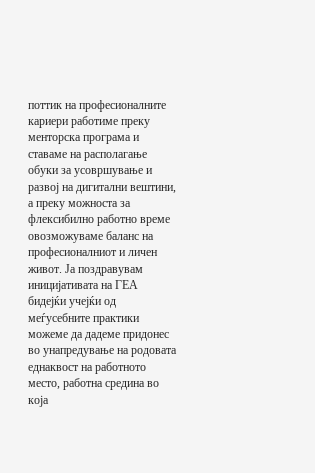поттик на професионалните кариери работиме преку менторска програма и ставаме на располагање обуки за усовршување и развој на дигитални вештини, а преку можноста за флексибилно работно време овозможуваме баланс на професионалниот и личен живот. Ја поздравувам иницијативата на ГЕА бидејќи учејќи од меѓусебните практики можеме да дадеме придонес во унапредување на родовата еднаквост на работното место, работна средина во која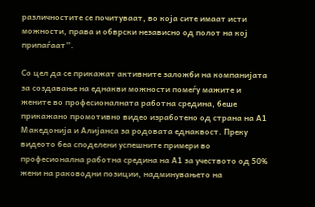различностите се почитуваат, во која сите имаат исти можности, права и обврски независно од полот на кој припаѓаат”.

Со цел да се прикажат активните заложби на компанијата за создавање на еднакви можности помеѓу мажите и жените во професионалната работна средина, беше прикажано промотивно видео изработено од страна на А1 Македонија и Алијанса за родовата еднаквост. Преку видеото беа споделени успешните примери во професионална работна средина на А1 за учеството од 50% жени на раководни позиции, надминувањето на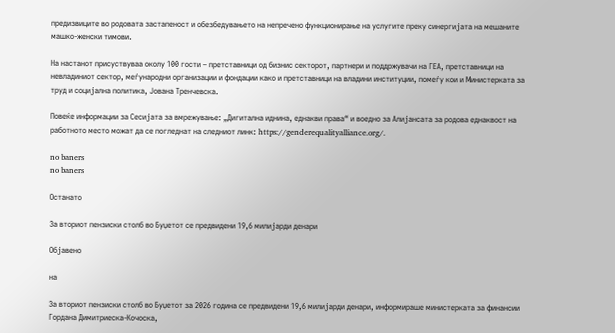предизвиците во родовата застапеност и обезбедувањето на непречено функционирање на услугите преку синергијата на мешаните машко-женски тимови.

На настанот присуствуваа околу 100 гости – претставници од бизнис секторот, партнери и поддржувачи на ГЕА, претставници на невладиниот сектор, меѓународни организации и фондации како и претставници на владини институции, помеѓу кои и Министерката за труд и социјална политика, Јована Тренчевска.

Повеќе информации за Сесијата за вмрежување: „Дигитална иднина, еднакви права“ и воедно за Алијансата за родова еднаквост на работното место можат да се погледнат на следниот линк: https://genderequalityalliance.org/.

no baners
no baners

Останато

За вториот пензиски столб во Буџетот се предвидени 19,6 милијарди денари

Објавено

на

За вториот пензиски столб во Буџетот за 2026 година се предвидени 19,6 милијарди денари, информираше министерката за финансии Гордана Димитриеска-Кочоска,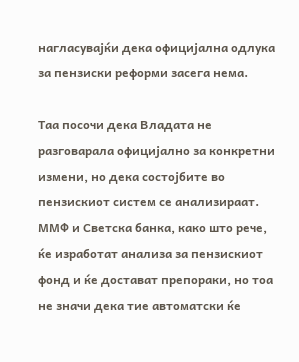нагласувајќи дека официјална одлука за пензиски реформи засега нема.

Таа посочи дека Владата не разговарала официјално за конкретни измени, но дека состојбите во пензискиот систем се анализираат. ММФ и Светска банка, како што рече, ќе изработат анализа за пензискиот фонд и ќе достават препораки, но тоа не значи дека тие автоматски ќе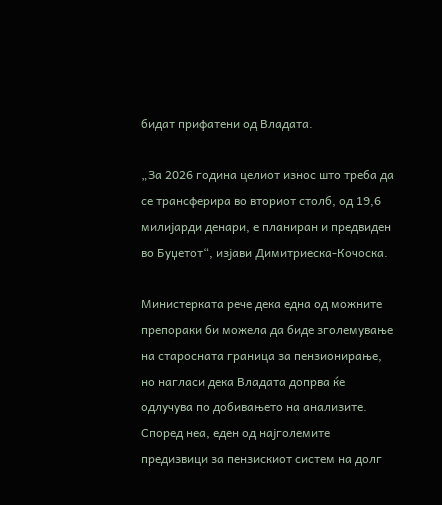бидат прифатени од Владата.

„За 2026 година целиот износ што треба да се трансферира во вториот столб, од 19,6 милијарди денари, е планиран и предвиден во Буџетот“, изјави Димитриеска-Кочоска.

Министерката рече дека една од можните препораки би можела да биде зголемување на старосната граница за пензионирање, но нагласи дека Владата допрва ќе одлучува по добивањето на анализите. Според неа, еден од најголемите предизвици за пензискиот систем на долг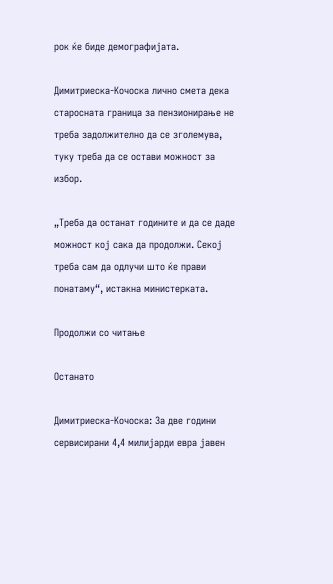рок ќе биде демографијата.

Димитриеска-Кочоска лично смета дека старосната граница за пензионирање не треба задолжително да се зголемува, туку треба да се остави можност за избор.

„Треба да останат годините и да се даде можност кој сака да продолжи. Секој треба сам да одлучи што ќе прави понатаму“, истакна министерката.

Продолжи со читање

Останато

Димитриеска-Кочоска: За две години сервисирани 4,4 милијарди евра јавен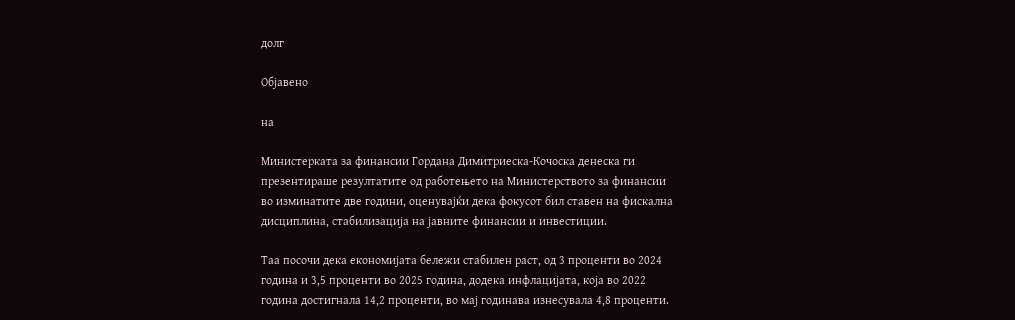долг

Објавено

на

Министерката за финансии Гордана Димитриеска-Кочоска денеска ги презентираше резултатите од работењето на Министерството за финансии во изминатите две години, оценувајќи дека фокусот бил ставен на фискална дисциплина, стабилизација на јавните финансии и инвестиции.

Таа посочи дека економијата бележи стабилен раст, од 3 проценти во 2024 година и 3,5 проценти во 2025 година, додека инфлацијата, која во 2022 година достигнала 14,2 проценти, во мај годинава изнесувала 4,8 проценти.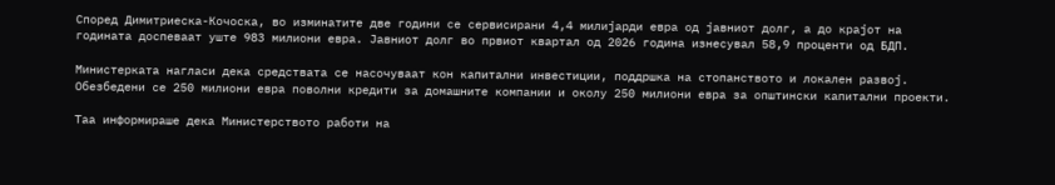Според Димитриеска-Кочоска, во изминатите две години се сервисирани 4,4 милијарди евра од јавниот долг, а до крајот на годината доспеваат уште 983 милиони евра. Јавниот долг во првиот квартал од 2026 година изнесувал 58,9 проценти од БДП.

Министерката нагласи дека средствата се насочуваат кон капитални инвестиции, поддршка на стопанството и локален развој. Обезбедени се 250 милиони евра поволни кредити за домашните компании и околу 250 милиони евра за општински капитални проекти.

Таа информираше дека Министерството работи на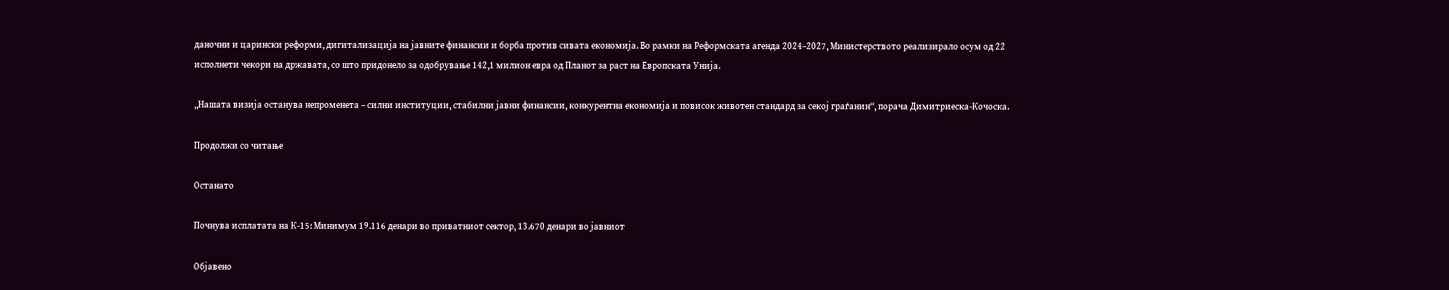даночни и царински реформи, дигитализација на јавните финансии и борба против сивата економија. Во рамки на Реформската агенда 2024–2027, Министерството реализирало осум од 22 исполнети чекори на државата, со што придонело за одобрување 142,1 милион евра од Планот за раст на Европската Унија.

„Нашата визија останува непроменета – силни институции, стабилни јавни финансии, конкурентна економија и повисок животен стандард за секој граѓанин“, порача Димитриеска-Кочоска.

Продолжи со читање

Останато

Почнува исплатата на К-15: Минимум 19.116 денари во приватниот сектор, 13.670 денари во јавниот

Објавено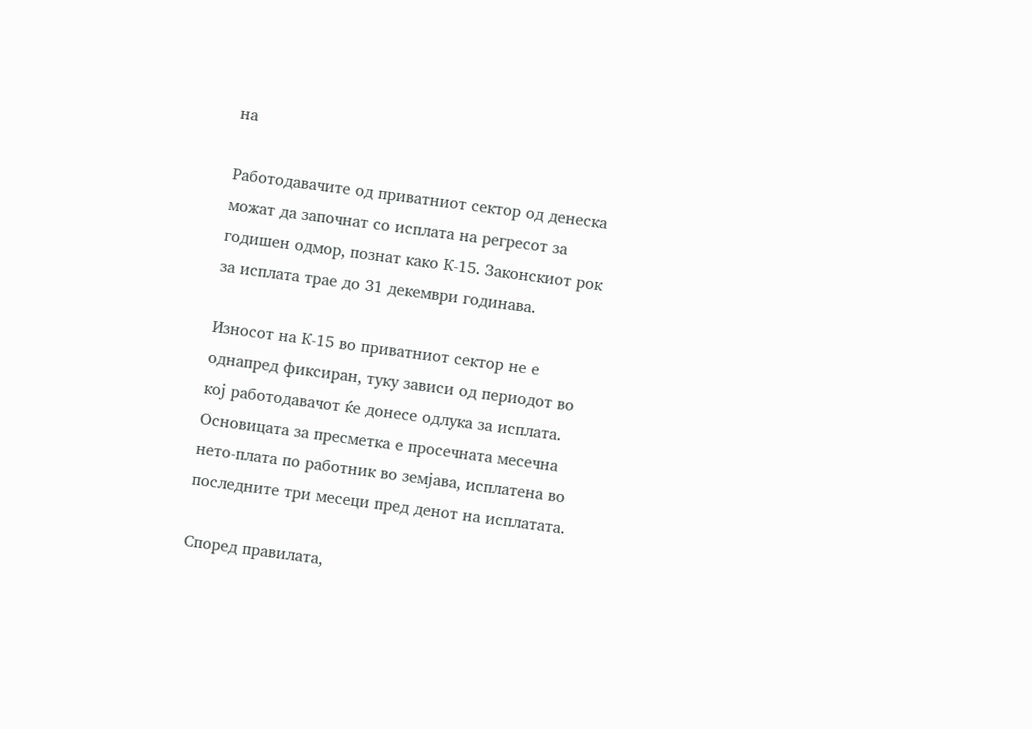на

Работодавачите од приватниот сектор од денеска можат да започнат со исплата на регресот за годишен одмор, познат како К-15. Законскиот рок за исплата трае до 31 декември годинава.

Износот на К-15 во приватниот сектор не е однапред фиксиран, туку зависи од периодот во кој работодавачот ќе донесе одлука за исплата. Основицата за пресметка е просечната месечна нето-плата по работник во земјава, исплатена во последните три месеци пред денот на исплатата.

Според правилата,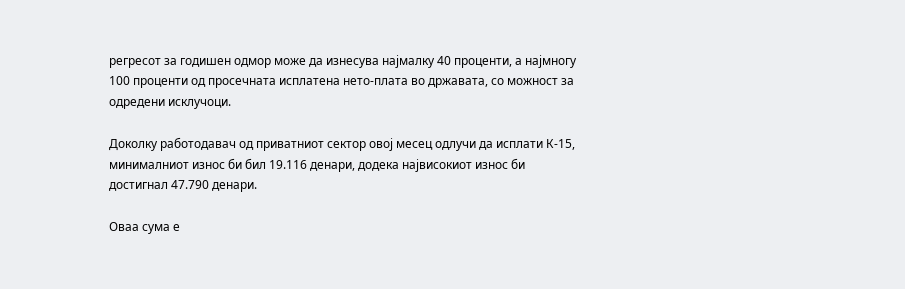регресот за годишен одмор може да изнесува најмалку 40 проценти, а најмногу 100 проценти од просечната исплатена нето-плата во државата, со можност за одредени исклучоци.

Доколку работодавач од приватниот сектор овој месец одлучи да исплати К-15, минималниот износ би бил 19.116 денари, додека највисокиот износ би достигнал 47.790 денари.

Оваа сума е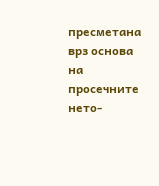пресметана врз основа на просечните нето-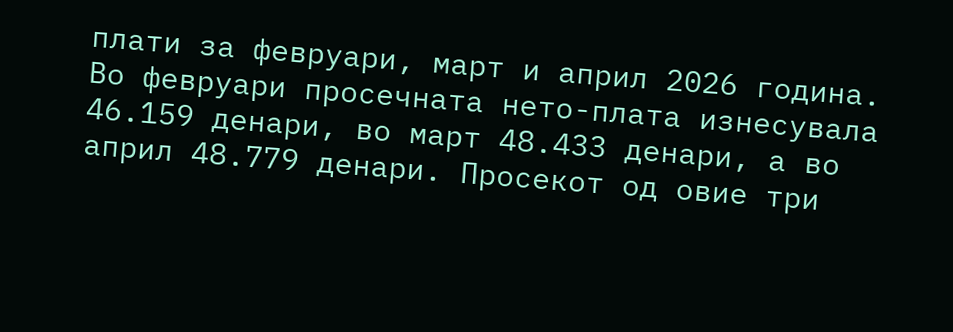плати за февруари, март и април 2026 година. Во февруари просечната нето-плата изнесувала 46.159 денари, во март 48.433 денари, а во април 48.779 денари. Просекот од овие три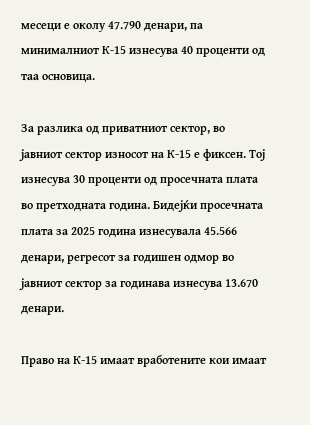месеци е околу 47.790 денари, па минималниот К-15 изнесува 40 проценти од таа основица.

За разлика од приватниот сектор, во јавниот сектор износот на К-15 е фиксен. Тој изнесува 30 проценти од просечната плата во претходната година. Бидејќи просечната плата за 2025 година изнесувала 45.566 денари, регресот за годишен одмор во јавниот сектор за годинава изнесува 13.670 денари.

Право на К-15 имаат вработените кои имаат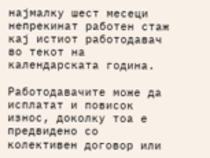најмалку шест месеци непрекинат работен стаж кај истиот работодавач во текот на календарската година.

Работодавачите може да исплатат и повисок износ, доколку тоа е предвидено со колективен договор или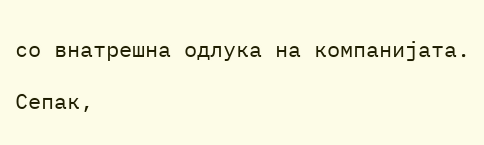со внатрешна одлука на компанијата.

Сепак,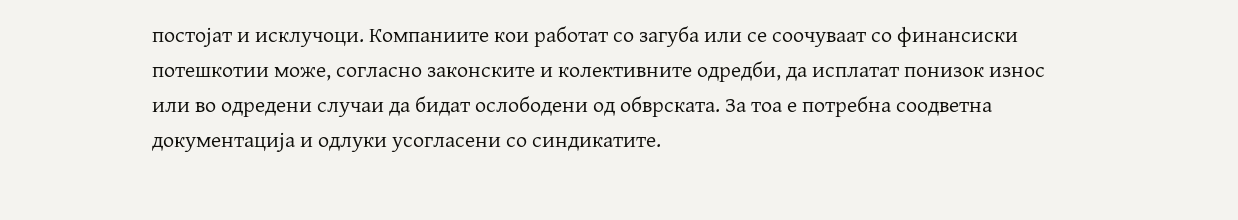постојат и исклучоци. Компаниите кои работат со загуба или се соочуваат со финансиски потешкотии може, согласно законските и колективните одредби, да исплатат понизок износ или во одредени случаи да бидат ослободени од обврската. За тоа е потребна соодветна документација и одлуки усогласени со синдикатите.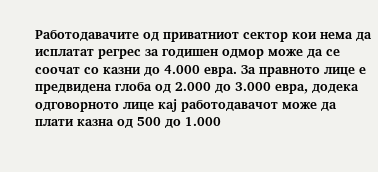Работодавачите од приватниот сектор кои нема да исплатат регрес за годишен одмор може да се соочат со казни до 4.000 евра. За правното лице е предвидена глоба од 2.000 до 3.000 евра, додека одговорното лице кај работодавачот може да плати казна од 500 до 1.000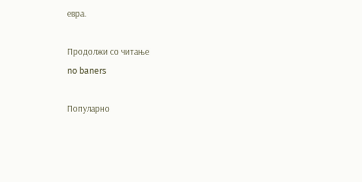евра.

Продолжи со читање
no baners

Популарно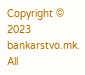Copyright © 2023 bankarstvo.mk. All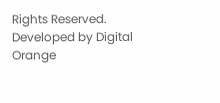Rights Reserved. Developed by Digital Orange